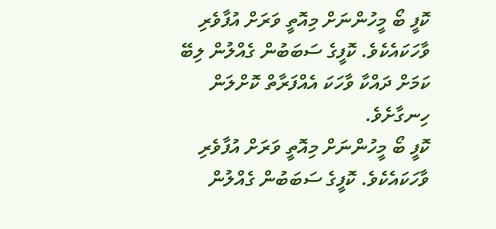ކޮފީ ބޯ މީހުންނަށް މިއޮތީ ވަރަށް އުފާވެރި ވާހަކައެކެވެ. ކޮފީގެ ސަބަބުން ގެއްލުން ލިބޭ ކަމަށް ދައްކާ ވާހަކަ އެއްފަރާތް ކޮށްލަން ހިނގާށެވެ.
ކޮފީ ބޯ މީހުންނަށް މިއޮތީ ވަރަށް އުފާވެރި ވާހަކައެކެވެ. ކޮފީގެ ސަބަބުން ގެއްލުން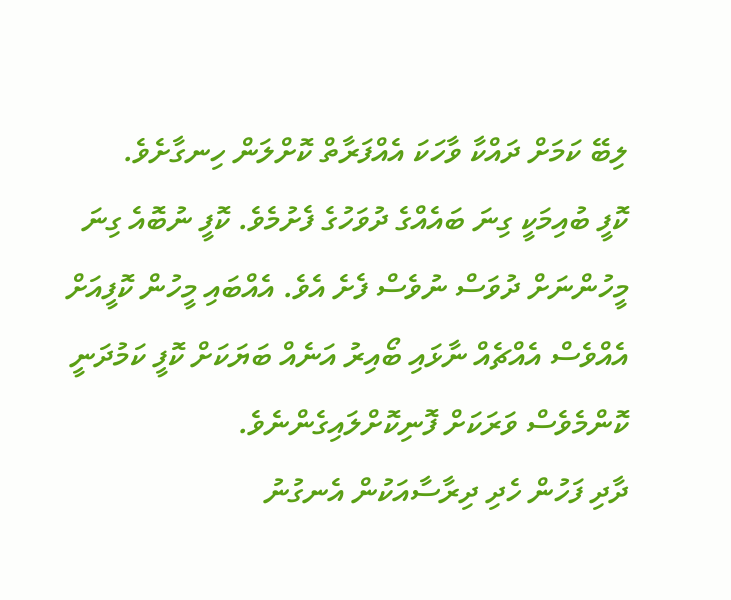ލިބޭ ކަމަށް ދައްކާ ވާހަކަ އެއްފަރާތް ކޮށްލަން ހިނގާށެވެ.
ކޮފީ ބުއިމަކީ ގިނަ ބައެއްގެ ދުވަހުގެ ފެށުމެވެ. ކޮފީ ނުބޮއެ ގިނަ މީހުންނަށް ދުވަސް ނުވެސް ފެށެ އެވެ. އެއްބައި މީހުން ކޮފީއަށް އެއްވެސް އެއްޗެއް ނާޅައި ބޯއިރު އަނެއް ބަޔަކަށް ކޮފީ ކަމުދަނީ ކޮންމެވެސް ވަރަކަށް ފޮނިކޮށްލައިގެންނެވެ.
ދާދި ފަހުން ހެދި ދިރާސާއަކުން އެނގުނު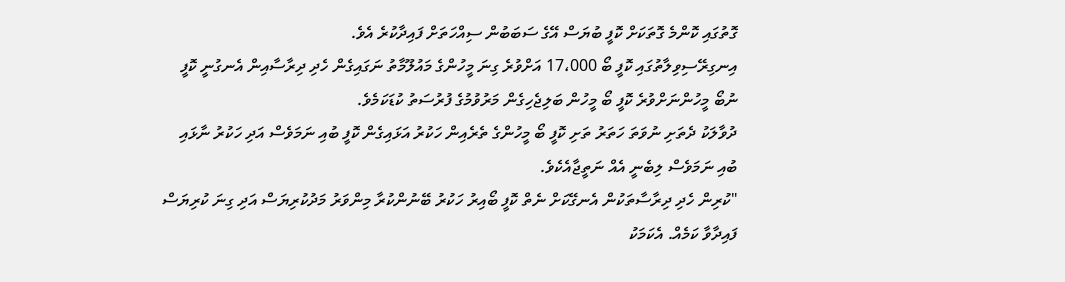ގޮތުގައި ކޮންމެ ގޮތަކަށް ކޮފީ ބުޔަސް އޭގެ ސަބަބުން ސިއްހަތަށް ފައިދާކުރެ އެވެ.
އިނގިރޭސިވިލާތުގައި ކޮފީ ބޯ 17،000 އަށްވުރެ ގިނަ މީހުންގެ މައުލޫމާތު ނަގައިގެން ހެދި ދިރާސާއިން އެނގުނީ ކޮފީ ނުބޯ މީހުންނަށްވުރެ ކޮފީ ބޯ މީހުން ބަލިޖެހިގެން މަރުވުމުގެ ފުރުސަތު ކުޑަކަމެވެ.
ދުވާލަކު ދެތަށި ނުވަތަ ހަތަރު ތަށި ކޮފީ ބޯ މީހުންގެ ތެރެއިން ހަކުރު އަޅައިގެން ކޮފީ ބުއި ނަމަވެސް އަދި ހަކުރު ނާޅައި ބުއި ނަމަވެސް ލިބެނީ އެއް ނަތީޖާއެކެވެ.
"ކުރިން ހެދި ދިރާސާތަކުން އެނގޭކަށް ނެތް ކޮފީ ބޯއިރު ހަކުރު ބޭނުންކުރާ މިންވަރު މަދުކުރިޔަސް އަދި ގިނަ ކުރިޔަސް ފައިދާވާ ކަމެއް. އެކަމަކު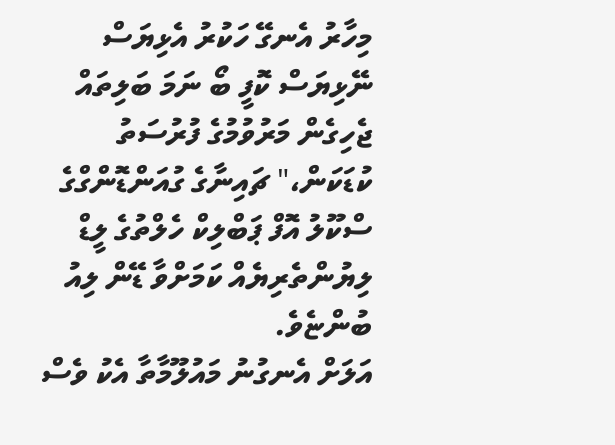މިހާރު އެނގޭ ހަކުރު އެޅިޔަސް ނޭޅިޔަސް ކޮފީ ބޯ ނަމަ ބަލިތައް ޖެހިގެން މަރުވުމުގެ ފުރުސަތު ކުޑަކަން،" ޗައިނާގެ ގުއަންޑޮންގްގެ ސްކޫލު އޮފް ޕަބްލިކް ހެލްތުގެ ލީޑް ލިޔުންތެރިޔެއް ކަމަށްވާ ޑޭން ލިއު ބުންޏެވެ.
އަލަށް އެނގުނު މައުލޫމާތާ އެކު ވެސް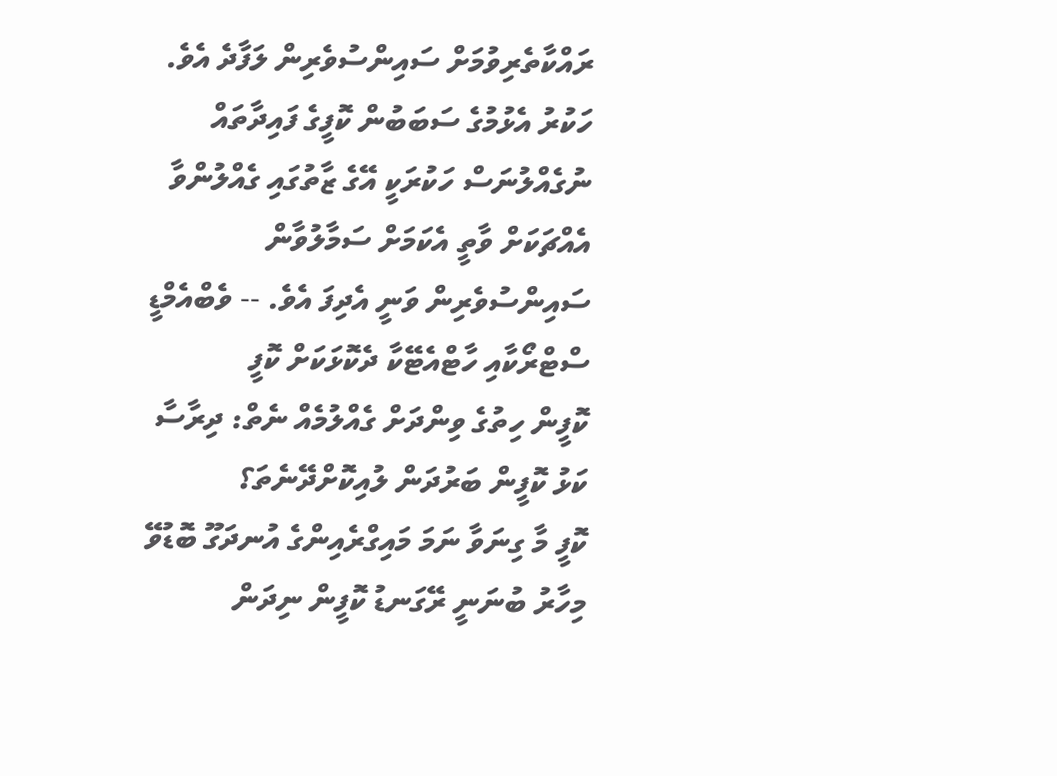ރައްކާތެރިވުމަށް ސައިންސުވެރިން ލަފާދެ އެވެ. ހަކުރު އެޅުމުގެ ސަބަބުން ކޮފީގެ ފައިދާތައް ނުގެއްލުނަސް ހަކުރަކީ އޭގެ ޒާތުގައި ގެއްލުންވާ އެއްޗަކަށް ވާތީ އެކަމަށް ސަމާލުވާން ސައިންސުވެރިން ވަނީ އެދިފަ އެވެ. -- ވެބްއެމްޑީ
ސްޓްރޯކާއި ހާޓްއެޓޭކާ ދެކޮޅަކަށް ކޮފީ
ކޮފީން ހިތުގެ ވިންދަށް ގެއްލުމެއް ނެތް: ދިރާސާ
ކަޅު ކޮފީން ބަރުދަން ލުއިކޮށްދޭނެތަ؟
ކޮފީ މާ ގިނަވާ ނަމަ މައިގްރެއިންގެ އުނދަގޫ ބޮޑުވޭ
މިހާރު ބުނަނީ ރޭގަނޑު ކޮފީން ނިދަން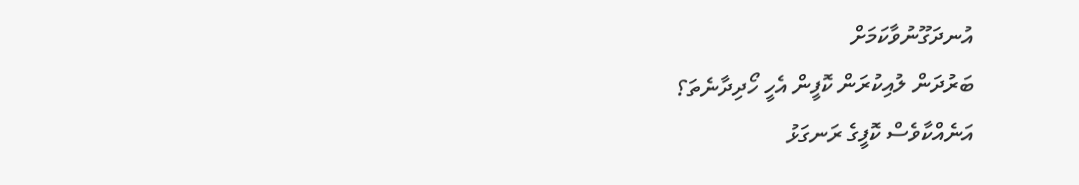އުނދަގޫނުވާކަމަށް
ބަރުދަން ލުއިކުރަން ކޮފީން އެހީ ހޯދިދާނެތަ؟
އަނެއްކާވެސް ކޮފީގެ ރަނގަޅު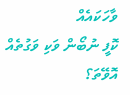ވާހަކައެއް
ކޮފީ ނުބޯން ވަކި ވަގުތެއް އޮވޭތަ؟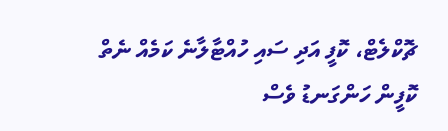ޗޮކްލެޓް، ކޮފީ އަދި ސައި ހުއްޓާލާނެ ކަމެއް ނެތް
ކޮފީން ހަންގަނޑު ވެސް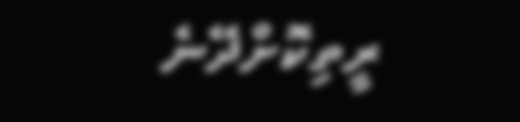ރީތިކޮށްދޭނެ